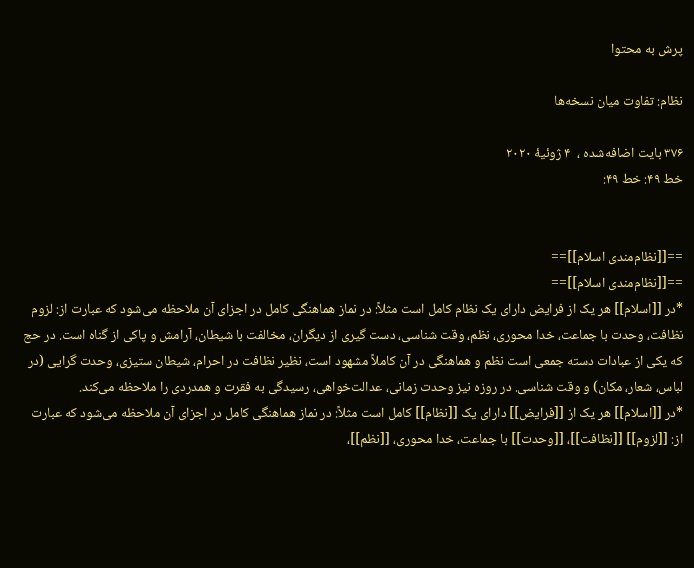پرش به محتوا

نظام: تفاوت میان نسخه‌ها

۳۷۶ بایت اضافه‌شده ،  ۴ ژوئیهٔ ۲۰۲۰
خط ۴۹: خط ۴۹:


==[[نظام‌مندی اسلام]]==
==[[نظام‌مندی اسلام]]==
*در‌ [[اسلام]] هر یک از فرایض دارای یک نظام کامل است مثلاً: در‌ نماز‌ هماهنگی کامل در اجزای آن ملاحظه می‌‌شود‌ که‌ عبارت از: لزوم نظافت، وحدت با جماعت‌، خدا‌ محوری، نظم، وقت شناسی، دست گیری از دیگران، مخالفت با شیطان، آرامش و پاکی‌ از‌ گناه است. در حج که‌ یکی‌ از عبادات‌ دسته‌ جمعی‌ است نظم و هماهنگی در آن کاملاً‌ مشهود‌ است، نظیر نظافت در احرام، شیطان ستیزی، وحدت گرایی (در لباس، شعار‌، مکان‌) و وقت شناسی. در روزه نیز وحدت زمانی، عدالت‌خواهی، رسیدگی به فقرت و همدردی را ملاحظه می‌کند‌.
*در‌ [[اسلام]] هر یک از [[فرایض]] دارای یک [[نظام]] کامل است مثلاً: در‌ نماز‌ هماهنگی کامل در اجزای آن ملاحظه می‌‌شود‌ که‌ عبارت از: [[لزوم]] [[نظافت]]، [[وحدت]] با جماعت‌، خدا‌ محوری، [[نظم]]،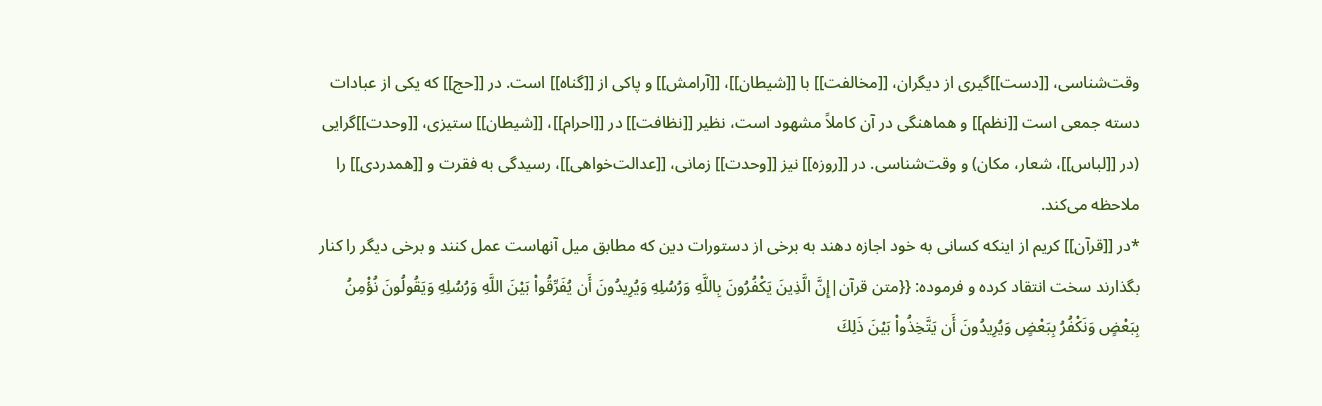وقت‌شناسی، [[دست]]گیری از دیگران، [[مخالفت]] با [[شیطان]]، [[آرامش]] و پاکی‌ از‌ [[گناه]] است. در [[حج]] که‌ یکی‌ از عبادات‌ دسته‌ جمعی‌ است [[نظم]] و هماهنگی در آن کاملاً‌ مشهود‌ است، نظیر [[نظافت]] در [[احرام]]، [[شیطان]] ستیزی، [[وحدت]]گرایی (در [[لباس]]، شعار‌، مکان‌) و وقت‌شناسی. در [[روزه]] نیز [[وحدت]] زمانی، [[عدالت‌خواهی]]، رسیدگی به فقرت و [[همدردی]] را ملاحظه می‌کند‌.
*در‌ [[قرآن]] کریم از اینکه کسانی‌ به‌ خود اجازه دهند به برخی از دستورات دین که مطابق میل آنهاست عمل‌ کنند‌ و برخی دیگر را کنار بگذارند‌ سخت‌ انتقاد‌ کرده و فرموده‌: {{متن قرآن|إِنَّ الَّذِينَ يَكْفُرُونَ بِاللَّهِ وَرُسُلِهِ وَيُرِيدُونَ أَن يُفَرِّقُواْ بَيْنَ اللَّهِ وَرُسُلِهِ وَيَقُولُونَ نُؤْمِنُ بِبَعْضٍ وَنَكْفُرُ بِبَعْضٍ وَيُرِيدُونَ أَن يَتَّخِذُواْ بَيْنَ ذَلِكَ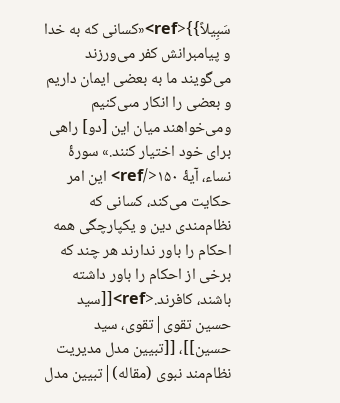سَبِيلاً}}<ref>«کسانى که به‌ خدا‌ و پیامبرانش کفر می‌ورزند مى‌گویند ما به‌ بعضى‌ ایمان داریم‌ و بعضى‌ را‌ انکار مىی‌کنیم ومى‌خواهند میان‌ این [دو] راهى براى خود اختیار کنند.» سورۀ نساء، آیۀ ۱۵۰</ref> این امر حکایت می‌کند، کسانی‌ که‌ نظام‌مندی دین و یکپارچگی همه احکام‌ را‌ باور‌ ندارند‌ هر‌ چند که برخی‌ از‌ احکام را باور داشته باشند، کافرند.<ref>[[سید حسین تقوی|تقوی، سید حسین]]، [[تبیین مدل مدیریت نظام‌مند نبوی (مقاله)|تبیین مدل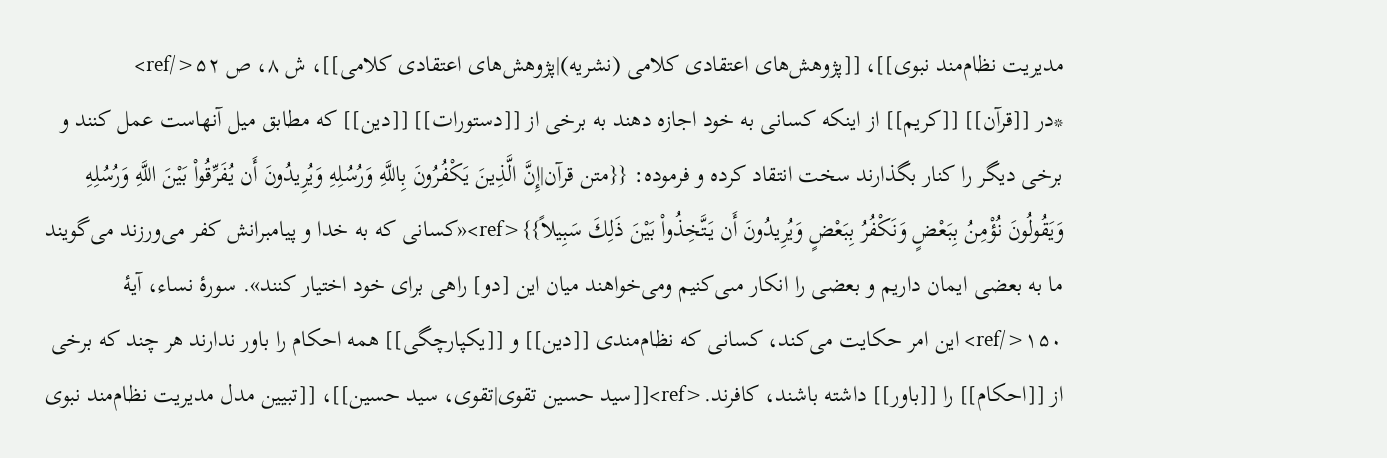مدیریت نظام‌مند نبوی]]، [[پژوهش‌های اعتقادی کلامی (نشریه)|پژوهش‌های اعتقادی کلامی]]، ش ۸، ص ۵۲</ref>
*در‌ [[قرآن]] [[کریم]] از اینکه کسانی‌ به‌ خود اجازه دهند به برخی از [[دستورات]] [[دین]] که مطابق میل آنهاست عمل‌ کنند‌ و برخی دیگر را کنار بگذارند‌ سخت‌ انتقاد‌ کرده و فرموده‌: {{متن قرآن|إِنَّ الَّذِينَ يَكْفُرُونَ بِاللَّهِ وَرُسُلِهِ وَيُرِيدُونَ أَن يُفَرِّقُواْ بَيْنَ اللَّهِ وَرُسُلِهِ وَيَقُولُونَ نُؤْمِنُ بِبَعْضٍ وَنَكْفُرُ بِبَعْضٍ وَيُرِيدُونَ أَن يَتَّخِذُواْ بَيْنَ ذَلِكَ سَبِيلاً}}<ref>«کسانى که به‌ خدا‌ و پیامبرانش کفر می‌ورزند مى‌گویند ما به‌ بعضى‌ ایمان داریم‌ و بعضى‌ را‌ انکار مىی‌کنیم ومى‌خواهند میان‌ این [دو] راهى براى خود اختیار کنند». سورۀ نساء، آیۀ ۱۵۰</ref> این امر حکایت می‌کند، کسانی‌ که‌ نظام‌مندی [[دین]] و [[یکپارچگی]] همه احکام‌ را‌ باور‌ ندارند‌ هر‌ چند که برخی‌ از‌ [[احکام]] را [[باور]] داشته باشند، کافرند.<ref>[[سید حسین تقوی|تقوی، سید حسین]]، [[تبیین مدل مدیریت نظام‌مند نبوی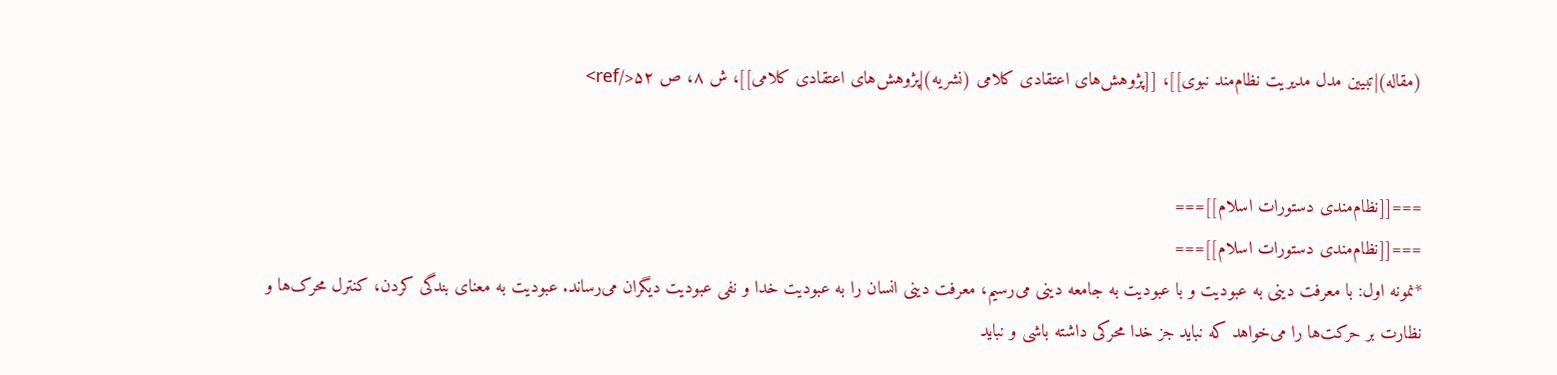(مقاله)|تبیین مدل مدیریت نظام‌مند نبوی]]، [[پژوهش‌های اعتقادی کلامی (نشریه)|پژوهش‌های اعتقادی کلامی]]، ش ۸، ص ۵۲</ref>


===[[نظام‌مندی دستورات اسلام]]===
===[[نظام‌مندی دستورات اسلام]]===
*نمونه اول: با معرفت دینی به‌ عبودیت‌ و با‌ عبودیت به جامعه دینی می‌رسیم، معرفت‌ دینی‌ انسان‌ را‌ به‌ عبودیت‌ خدا و نفی عبودیت دیگران می‌رساند. عبودیت به معنای بندگی کردن، کنترل محرک‌ها و نظارت بر حرکت‌ها را می‌خواهد که نباید جز خدا محرکی داشته باشی و نباید‌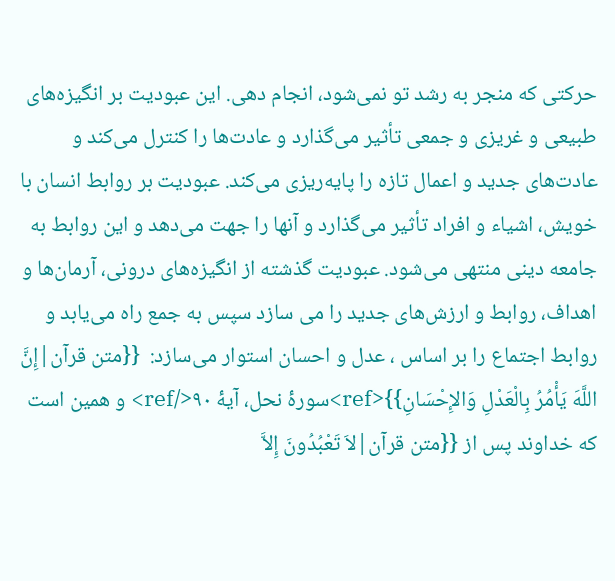حرکتی که منجر به رشد تو نمی‌شود، انجام دهی. این عبودیت بر انگیزه‌های طبیعی و غریزی و جمعی تأثیر می‌گذارد و عادت‌ها را کنترل می‌کند و عادت‌های جدید و اعمال‌ تازه‌ را پایه‌ریزی می‌کند. عبودیت بر روابط انسان با خویش، اشیاء و افراد تأثیر می‌گذارد و آنها را جهت می‌دهد و این روابط به جامعه دینی منتهی می‌شود. عبودیت‌ گذشته از انگیزه‌های درونی، آرمان‌ها و اهداف، روابط و ارزش‌های جدید را می سازد سپس به جمع راه می‌یابد و روابط اجتماع را‌ بر‌ اساس ، عدل و احسان استوار می‌‌سازد‌:  {{متن قرآن|إِنَّ اللَّهَ يَأْمُرُ بِالْعَدْلِ وَالإِحْسَانِ}}<ref>سورۀ نحل، آیۀ ۹۰</ref> و همین است که خداوند پس از {{متن قرآن|لاَ تَعْبُدُونَ إِلاَّ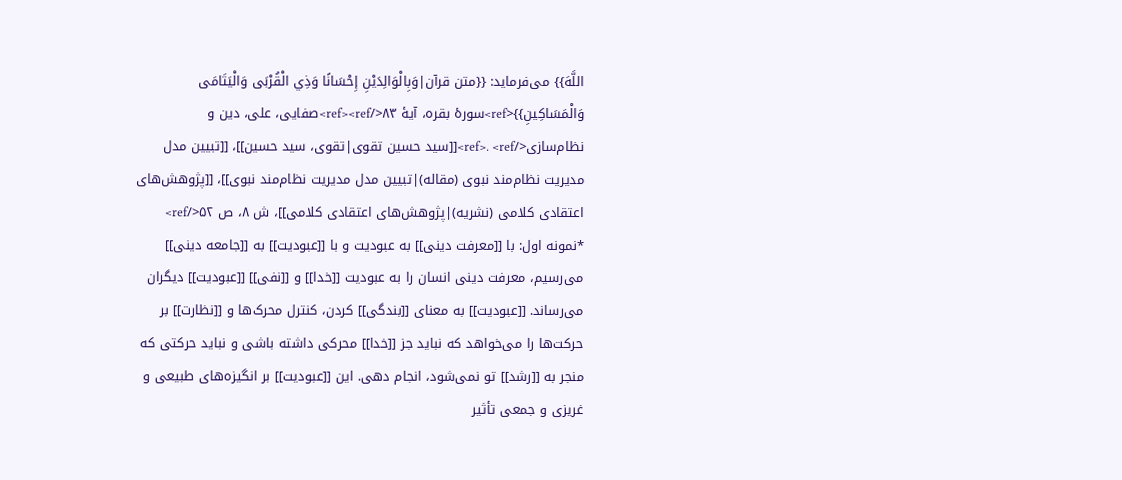اللَّهَ}} می‌فرماید: {{متن قرآن|وَبِالْوَالِدَيْنِ إِحْسَانًا وَذِي الْقُرْبَى وَالْيَتَامَى وَالْمَسَاكِينِ}}<ref>سورۀ بقره، آیۀ ۸۳</ref><ref>صفایی، علی، دین و نظام‌سازی</ref>. <ref>[[سید حسین تقوی|تقوی، سید حسین]]، [[تبیین مدل مدیریت نظام‌مند نبوی (مقاله)|تبیین مدل مدیریت نظام‌مند نبوی]]، [[پژوهش‌های اعتقادی کلامی (نشریه)|پژوهش‌های اعتقادی کلامی]]، ش ۸، ص ۵۲</ref>
*نمونه اول: با [[معرفت دینی]] به‌ عبودیت‌ و با‌ [[عبودیت]] به [[جامعه دینی]] می‌رسیم، معرفت‌ دینی‌ انسان‌ را‌ به‌ عبودیت‌ [[خدا]] و [[نفی]] [[عبودیت]] دیگران می‌رساند. [[عبودیت]] به معنای [[بندگی]] کردن، کنترل محرک‌ها و [[نظارت]] بر حرکت‌ها را می‌خواهد که نباید جز [[خدا]] محرکی داشته باشی و نباید‌ حرکتی که منجر به [[رشد]] تو نمی‌شود، انجام دهی. این [[عبودیت]] بر انگیزه‌های طبیعی و غریزی و جمعی تأثیر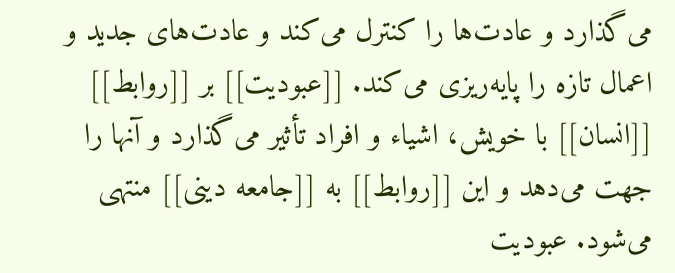می‌گذارد و عادت‌ها را کنترل می‌کند و عادت‌های جدید و اعمال‌ تازه‌ را پایه‌ریزی می‌کند. [[عبودیت]] بر [[روابط]] [[انسان]] با خویش، اشیاء و افراد تأثیر می‌گذارد و آنها را جهت می‌دهد و این [[روابط]] به [[جامعه دینی]] منتهی می‌شود. عبودیت‌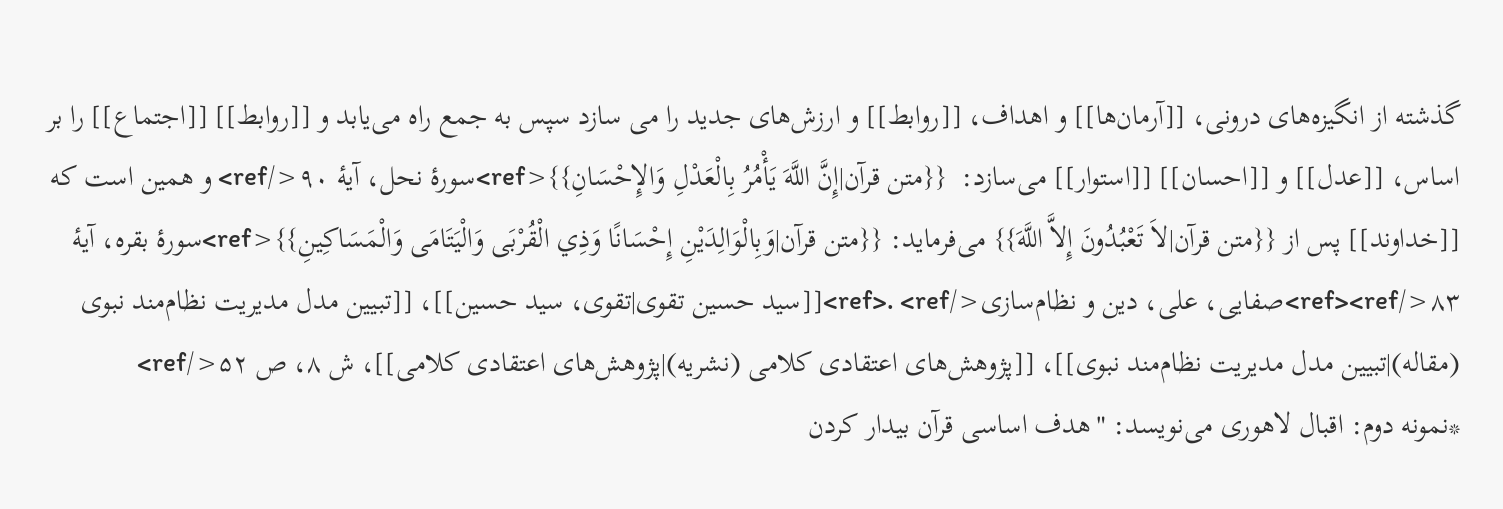گذشته از انگیزه‌های درونی، [[آرمان‌ها]] و اهداف، [[روابط]] و ارزش‌های جدید را می سازد سپس به جمع راه می‌یابد و [[روابط]] [[اجتماع]] را‌ بر‌ اساس، [[عدل]] و [[احسان]] [[استوار]] می‌‌سازد‌:  {{متن قرآن|إِنَّ اللَّهَ يَأْمُرُ بِالْعَدْلِ وَالإِحْسَانِ}}<ref>سورۀ نحل، آیۀ ۹۰</ref> و همین است که [[خداوند]] پس از {{متن قرآن|لاَ تَعْبُدُونَ إِلاَّ اللَّهَ}} می‌فرماید: {{متن قرآن|وَبِالْوَالِدَيْنِ إِحْسَانًا وَذِي الْقُرْبَى وَالْيَتَامَى وَالْمَسَاكِينِ}}<ref>سورۀ بقره، آیۀ ۸۳</ref><ref>صفایی، علی، دین و نظام‌سازی</ref>. <ref>[[سید حسین تقوی|تقوی، سید حسین]]، [[تبیین مدل مدیریت نظام‌مند نبوی (مقاله)|تبیین مدل مدیریت نظام‌مند نبوی]]، [[پژوهش‌های اعتقادی کلامی (نشریه)|پژوهش‌های اعتقادی کلامی]]، ش ۸، ص ۵۲</ref>
*نمونه دوم: اقبال لاهوری می‌نویسد: "هدف اساسی قرآن بیدار کردن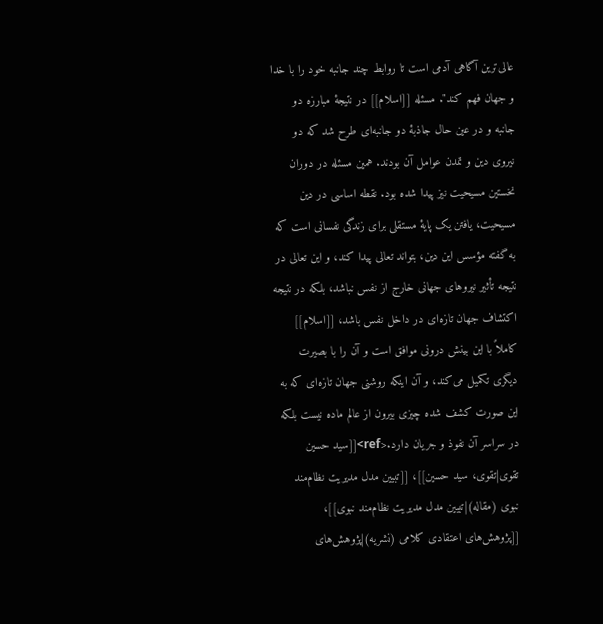عالی‌ترین آگاهی آدمی است تا روابط چند جانبه‌ خود‌ را با‌ خدا و جهان فهم کند". مسئله [[اسلام]] در نتیجۀ مبارزه دو جانبه و در عین حال جاذبۀ دو جانبه‌‌ای طرح شد که دو نیروی دین و تمدن عوامل آن بودند. همین مسئله‌ در دوران نخستین مسیحیت‌ نیز‌ پیدا شده بود. نقطه اساسی در دین مسیحیت، یافتن یک پایۀ مستقلی برای زندگی نفسانی است که به گفته مؤسس این دین، بتواند تعالی پیدا کند، و این تعالی در نتیجه تأثیر‌ نیروهای جهانی خارج از نفس نباشد، بلکه در نتیجه اکتشاف جهان تازه‌ای در داخل نفس باشد، [[اسلام]] کاملاً با این بینش درونی موافق است و آن را با بصیرت دیگری تکمیل‌ می‌کند، و آن اینکه روشنی جهان تازه‌ای که به این صورت کشف شده چیزی بیرون از عالم ماده نیست بلکه در سراسر آن نفوذ و جریان دارد.<ref>[[سید حسین تقوی|تقوی، سید حسین]]، [[تبیین مدل مدیریت نظام‌مند نبوی (مقاله)|تبیین مدل مدیریت نظام‌مند نبوی]]، [[پژوهش‌های اعتقادی کلامی (نشریه)|پژوهش‌های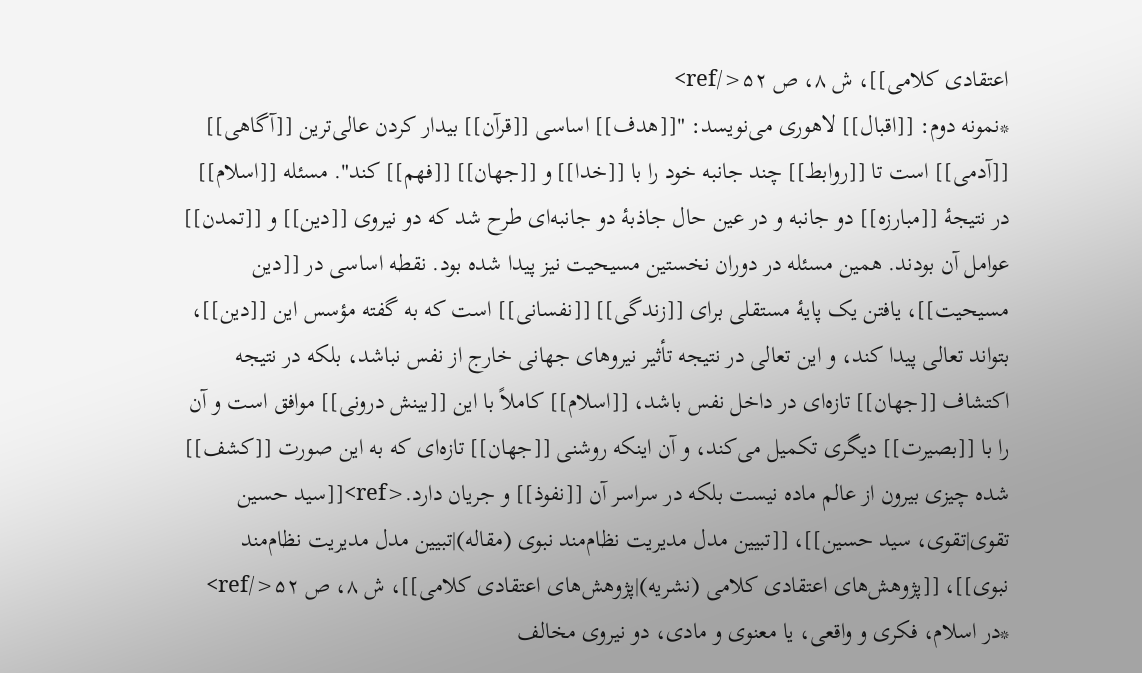اعتقادی کلامی]]، ش ۸، ص ۵۲</ref>
*نمونه دوم: [[اقبال]] لاهوری می‌نویسد: "[[هدف]] اساسی [[قرآن]] بیدار کردن عالی‌ترین [[آگاهی]] [[آدمی]] است تا [[روابط]] چند جانبه‌ خود‌ را با‌ [[خدا]] و [[جهان]] [[فهم]] کند". مسئله [[اسلام]] در نتیجۀ [[مبارزه]] دو جانبه و در عین حال جاذبۀ دو جانبه‌‌ای طرح شد که دو نیروی [[دین]] و [[تمدن]] عوامل آن بودند. همین مسئله‌ در دوران نخستین مسیحیت‌ نیز‌ پیدا شده بود. نقطه اساسی در [[دین مسیحیت]]، یافتن یک پایۀ مستقلی برای [[زندگی]] [[نفسانی]] است که به گفته مؤسس این [[دین]]، بتواند تعالی پیدا کند، و این تعالی در نتیجه تأثیر‌ نیروهای جهانی خارج از نفس نباشد، بلکه در نتیجه اکتشاف [[جهان]] تازه‌ای در داخل نفس باشد، [[اسلام]] کاملاً با این [[بینش درونی]] موافق است و آن را با [[بصیرت]] دیگری تکمیل‌ می‌کند، و آن اینکه روشنی [[جهان]] تازه‌ای که به این صورت [[کشف]] شده چیزی بیرون از عالم ماده نیست بلکه در سراسر آن [[نفوذ]] و جریان دارد.<ref>[[سید حسین تقوی|تقوی، سید حسین]]، [[تبیین مدل مدیریت نظام‌مند نبوی (مقاله)|تبیین مدل مدیریت نظام‌مند نبوی]]، [[پژوهش‌های اعتقادی کلامی (نشریه)|پژوهش‌های اعتقادی کلامی]]، ش ۸، ص ۵۲</ref>
*در اسلام، فکری و واقعی‌، یا‌ معنوی و مادی، دو نیروی مخالف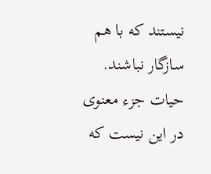نیستند که با هم سازگار نباشند. حیات جزء معنوی در این نیست که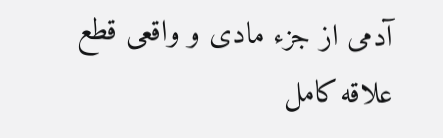آدمی از جزء مادی و واقعی قطع علاقه کامل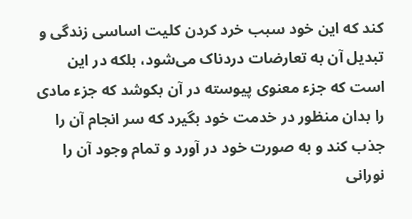کند که این‌ خود‌ سبب خرد کردن کلیت اساسی زندگی و تبدیل آن به تعارضات دردناک می‌شود، بلکه در این است که جزء معنوی پیوسته در آن بکوشد که جزء مادی را بدان‌ منظور‌ در‌ خدمت خود بگیرد که سر‌ انجام‌ آن‌ را جذب کند و به صورت خود در آورد و تمام وجود آن را نورانی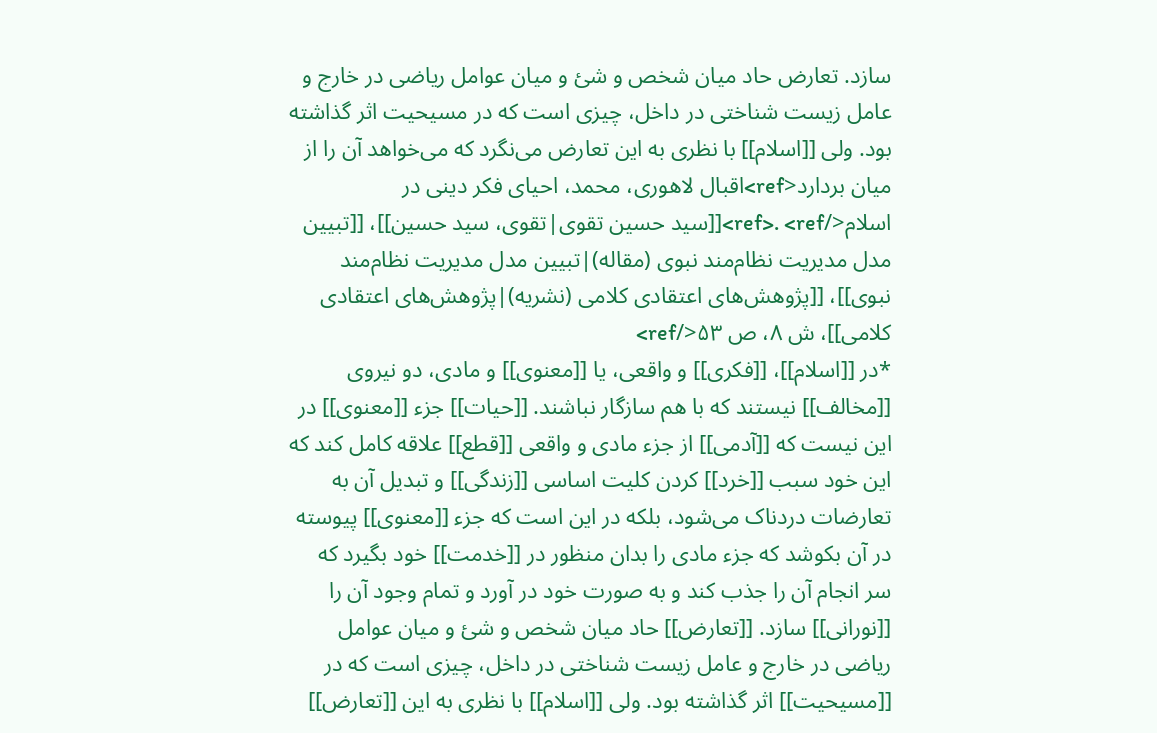سازد. تعارض حاد میان شخص و شئ و میان عوامل‌ ریاضی‌ در‌ خارج و عامل زیست شناختی در داخل، چیزی است‌ که‌ در مسیحیت اثر گذاشته بود. ولی [[اسلام]] با نظری به این تعارض می‌نگرد که می‌خواهد آن را‌ از‌ میان‌ بردارد<ref>اقبال لاهوری، محمد، احیای فکر دینی در اسلام</ref>. <ref>[[سید حسین تقوی|تقوی، سید حسین]]، [[تبیین مدل مدیریت نظام‌مند نبوی (مقاله)|تبیین مدل مدیریت نظام‌مند نبوی]]، [[پژوهش‌های اعتقادی کلامی (نشریه)|پژوهش‌های اعتقادی کلامی]]، ش ۸، ص ۵۳</ref>
*در [[اسلام]]، [[فکری]] و واقعی‌، یا‌ [[معنوی]] و مادی، دو نیروی [[مخالف]] نیستند که با هم سازگار نباشند. [[حیات]] جزء [[معنوی]] در این نیست که [[آدمی]] از جزء مادی و واقعی [[قطع]] علاقه کامل کند که این‌ خود‌ سبب [[خرد]] کردن کلیت اساسی [[زندگی]] و تبدیل آن به تعارضات دردناک می‌شود، بلکه در این است که جزء [[معنوی]] پیوسته در آن بکوشد که جزء مادی را بدان‌ منظور‌ در‌ [[خدمت]] خود بگیرد که سر‌ انجام‌ آن‌ را جذب کند و به صورت خود در آورد و تمام وجود آن را [[نورانی]] سازد. [[تعارض]] حاد میان شخص و شئ و میان عوامل‌ ریاضی‌ در‌ خارج و عامل زیست شناختی در داخل، چیزی است‌ که‌ در [[مسیحیت]] اثر گذاشته بود. ولی [[اسلام]] با نظری به این [[تعارض]]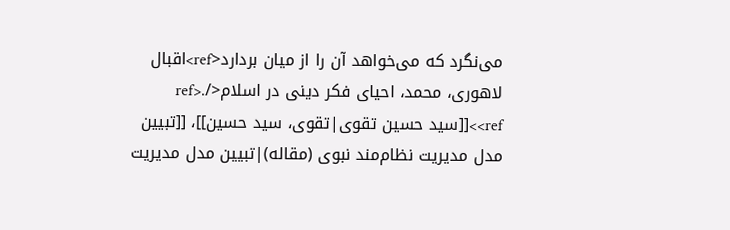می‌نگرد که می‌خواهد آن را‌ از‌ میان‌ بردارد<ref>اقبال لاهوری، محمد، احیای فکر دینی در اسلام</ref>. <ref>[[سید حسین تقوی|تقوی، سید حسین]]، [[تبیین مدل مدیریت نظام‌مند نبوی (مقاله)|تبیین مدل مدیریت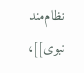نظام‌مند نبوی]]،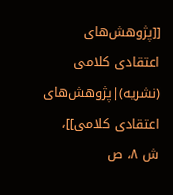[[پژوهش‌های اعتقادی کلامی (نشریه)|پژوهش‌های اعتقادی کلامی]]، ش ۸، ص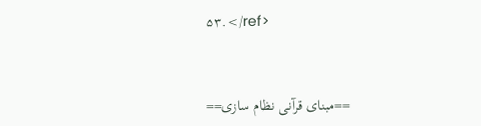۵۳.</ref>


==مبنای قرآنی نظام سازی==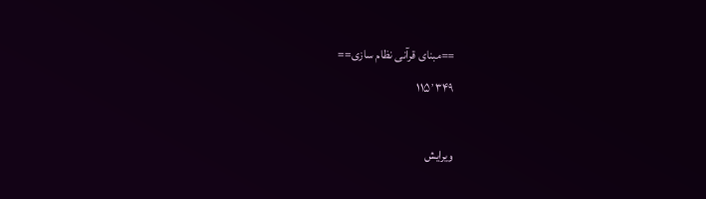==مبنای قرآنی نظام سازی==
۱۱۵٬۳۴۹

ویرایش